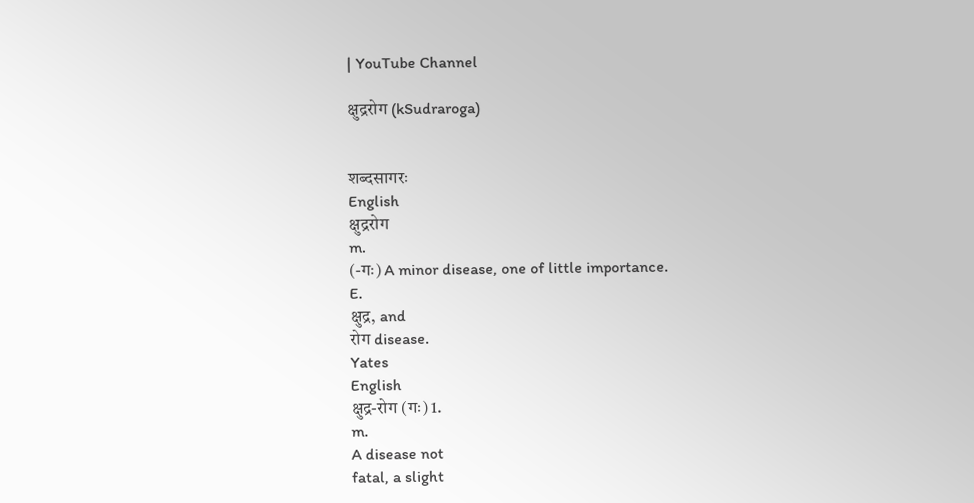| YouTube Channel

क्षुद्ररोग (kSudraroga)


शब्दसागरः
English
क्षुद्ररोग
m.
(-गः) A minor disease, one of little importance.
E.
क्षुद्र, and
रोग disease.
Yates
English
क्षुद्र-रोग (गः) 1.
m.
A disease not
fatal, a slight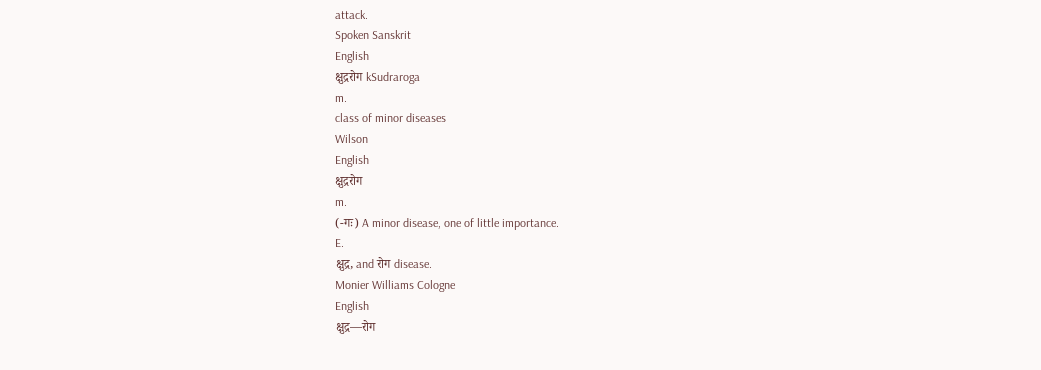attack.
Spoken Sanskrit
English
क्षुद्ररोग kSudraroga
m.
class of minor diseases
Wilson
English
क्षुद्ररोग
m.
(-गः) A minor disease, one of little importance.
E.
क्षुद्र, and रोग disease.
Monier Williams Cologne
English
क्षुद्र—रोग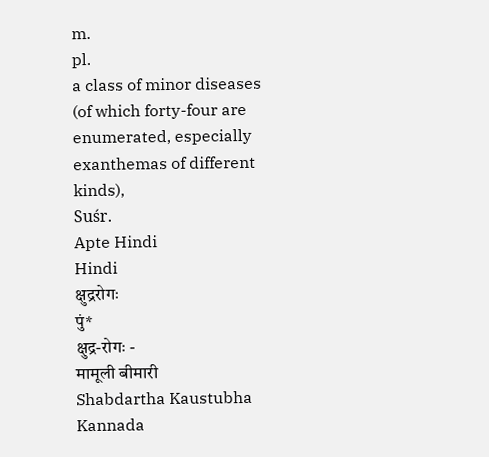m.
pl.
a class of minor diseases (of which forty-four are enumerated, especially exanthemas of different kinds),
Suśr.
Apte Hindi
Hindi
क्षुद्ररोगः
पुं*
क्षुद्र-रोगः -
मामूली बीमारी
Shabdartha Kaustubha
Kannada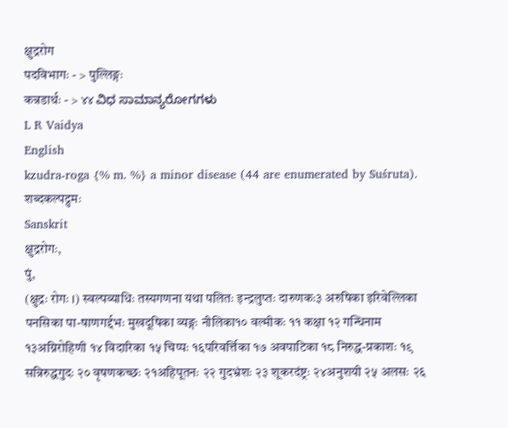क्षुद्ररोग
पदविभागः - > पुल्लिङ्गः
कन्नडार्थः - > ४४ ವಿಧ ಸಾಮಾನ್ಯರೋಗಗಳು
L R Vaidya
English
kzudra-roga {% m. %} a minor disease (44 are enumerated by Suśruta).
शब्दकल्पद्रुमः
Sanskrit
क्षुद्ररोगः,
पुं,
(क्षुद्रः रोगः ।) स्वल्पव्याधिः तस्यगणना यथा पलितः इन्द्रलुप्तः दारुणकः३ अरुषिका इरिवेल्लिका पनसिका पा-षाणगर्द्दभः मुखदूषिका व्यङ्गः नीलिका१० वल्मीकः ११ कक्षा १२ गन्धिनाम १३अग्निरोहिणी १४ विदारिका १५ चिप्पः १६परिवर्त्तिका १७ अवपाटिका १८ निरुद्ध-प्रकाशः १९ सन्निरुद्धगुदः २० वृषणकच्छः २१अहिपूतनः २२ गुदभ्रंशः २३ शूकरदंष्ट्रः २४अनुशयी २५ अलसः २६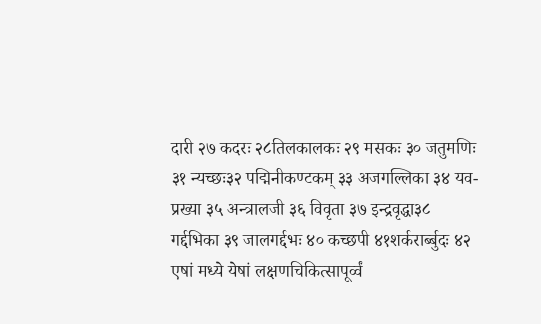दारी २७ कदरः २८तिलकालकः २९ मसकः ३० जतुमणिः ३१ न्यच्छः३२ पद्मिनीकण्टकम् ३३ अजगल्लिका ३४ यव-प्रख्या ३५ अन्त्रालजी ३६ विवृता ३७ इन्द्रवृद्धा३८ गर्द्दभिका ३९ जालगर्द्दभः ४० कच्छपी ४१शर्करार्ब्बुदः ४२ एषां मध्ये येषां लक्षणचिकित्सापूर्व्वं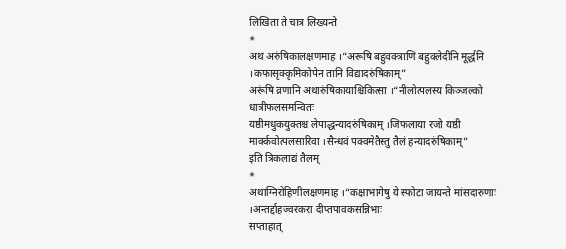लिखिता ते चात्र लिख्यन्ते
*
अथ अरुंषिकालक्षणमाह ।“अरूषि बहुवक्त्राणि बहुक्लेदीनि मूर्द्धनि ।कफासृक्कृमिकोपेन तानि विद्यादरुंषिकाम्”
अरूंषि व्रणानि अथारुंषिकायाश्चिकित्सा ।“नीलोत्पलस्य किञ्जल्को धात्रीफलसमन्वितः
यष्ठीमधुकयुक्तश्च लेपाद्धन्यादरुंषिकाम् ।जिफलाया रजो यष्ठी मार्क्कवोत्पलसारिवा ।सैन्धवं पक्वमेतैस्तु तैलं हन्यादरुंषिकाम्”
इति त्रिकलाद्यं तैलम्
*
अथाग्निरोहिणीलक्षणमाह ।“कक्षाभागेषु ये स्फोटा जायन्ते मांसदारुणाः ।अन्तर्द्दाहज्वरकरा दीप्तपावकसन्निभाः
सप्ताहात्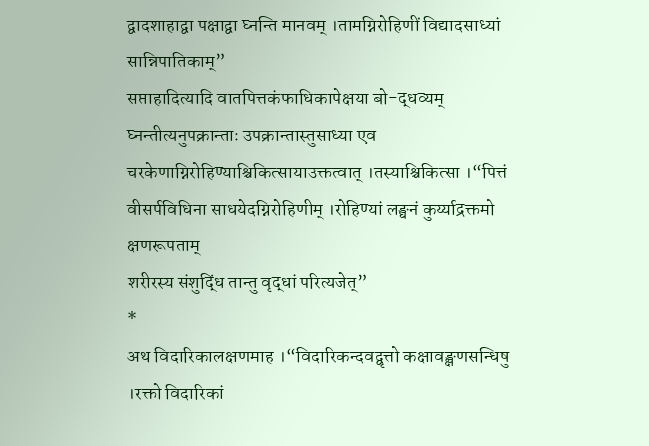द्वादशाहाद्वा पक्षाद्वा घ्नन्ति मानवम् ।तामग्निरोहिणीं विद्यादसाध्यां सान्निपातिकाम्”
सप्ताहादित्यादि वातपित्तकंफाधिकापेक्षया बो-द्धव्यम् घ्नन्तीत्यनुपक्रान्ताः उपक्रान्तास्तुसाध्या एव चरकेणाग्निरोहिण्याश्चिकित्सायाउक्तत्वात् ।तस्याश्चिकित्सा ।“पित्तं वीसर्पविधिना साधयेदग्निरोहिणीम् ।रोहिण्यां लङ्घनं कुर्य्याद्रक्तमो क्षणरूपताम्
शरीरस्य संशुद्धिं तान्तु वृद्धां परित्यजेत्”
*
अथ विदारिकालक्षणमाह ।“विदारिकन्दवद्वृत्तो कक्षावङ्क्षणसन्धिषु ।रक्तो विदारिकां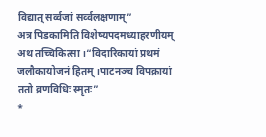विद्यात् सर्व्वजां सर्व्वलक्षणाम्”
अत्र पिडकामिति विशेष्यपदमध्याहरणीयम्
अथ तच्चिकित्सा ।“विदारिकायां प्रथमं जलौकायोजनं हितम् ।पाटनञ्च विपक्रायां ततो व्रणविधिः स्मृतः”
*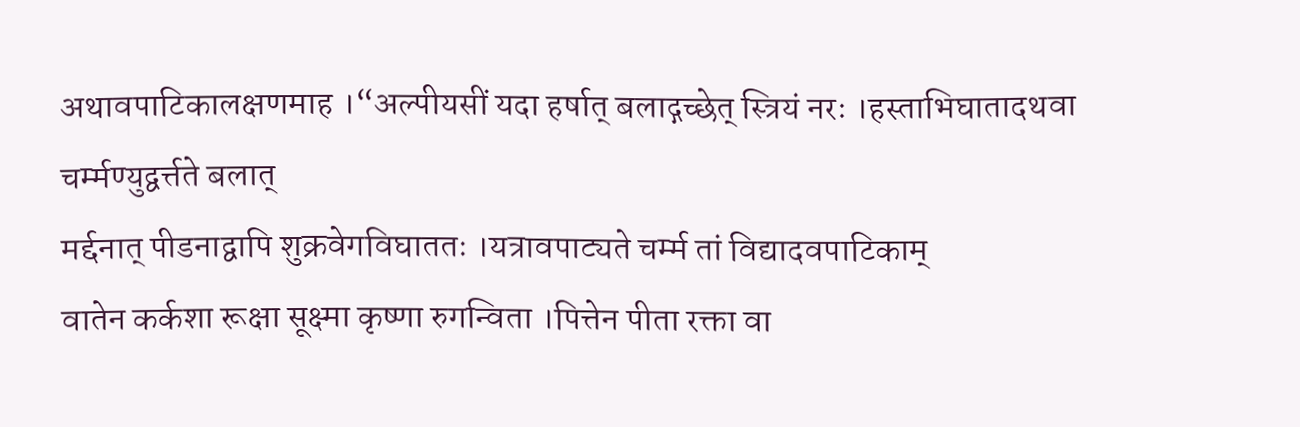अथावपाटिकालक्षणमाह ।“अल्पीयसीं यदा हर्षात् बलाद्गच्छेत् स्त्रियं नरः ।हस्ताभिघातादथवा चर्म्मण्युद्वर्त्तते बलात्
मर्द्दनात् पीडनाद्वापि शुक्रवेगविघाततः ।यत्रावपाट्यते चर्म्म तां विद्यादवपाटिकाम्
वातेन कर्कशा रूक्षा सूक्ष्मा कृष्णा रुगन्विता ।पित्तेन पीता रक्ता वा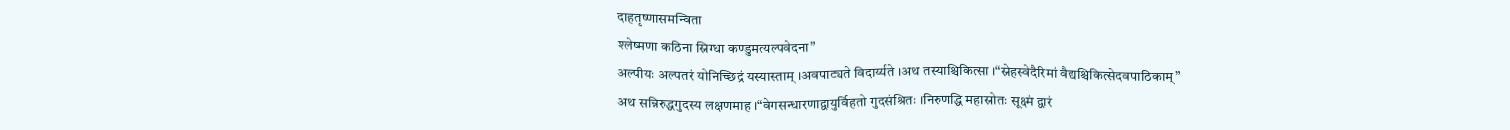दाहतृष्णासमन्विता
श्लेष्मणा कठिना स्निग्धा कण्डुमत्यल्पवेदना”
अल्पीयः अल्पतरं योनिच्छिद्रं यस्यास्ताम् ।अवपाट्यते विदार्य्यते ।अथ तस्याश्चिकित्सा ।“स्नेहस्वेदैरिमां वैद्यश्चिकित्सेदवपाठिकाम्”
अथ सन्निरुद्धगुदस्य लक्षणमाह ।“वेगसन्धारणाद्वायुर्विहतो गुदसंश्रितः ।निरुणद्धि महास्रोतः सूक्ष्मं द्वारं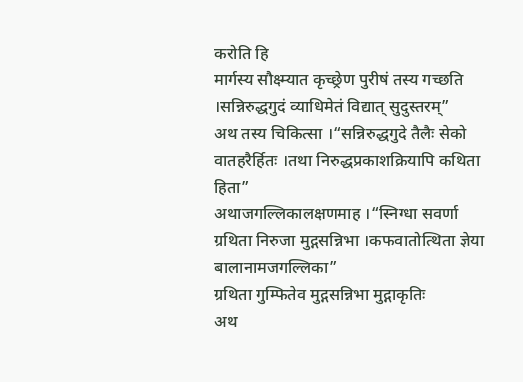करोति हि
मार्गस्य सौक्ष्म्यात कृच्छ्रेण पुरीषं तस्य गच्छति ।सन्निरुद्धगुदं व्याधिमेतं विद्यात् सुदुस्तरम्”
अथ तस्य चिकित्सा ।“सन्निरुद्धगुदे तैलैः सेको वातहरैर्हितः ।तथा निरुद्धप्रकाशक्रियापि कथिता हिता”
अथाजगल्लिकालक्षणमाह ।“स्निग्धा सवर्णा ग्रथिता निरुजा मुद्गसन्निभा ।कफवातोत्थिता ज्ञेया बालानामजगल्लिका”
ग्रथिता गुम्फितेव मुद्गसन्निभा मुद्गाकृतिः
अथ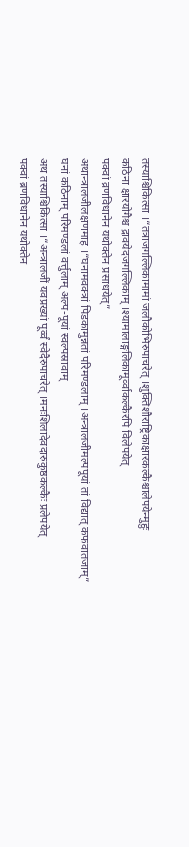तस्याश्चिकित्सा ।“तत्राजगल्लिकामामां जलौकोभिरुपाचरेत् ।शुक्तिशौराष्ट्रिकाक्षारकल्कैश्चालेपयेन्मुहुः
कठिना क्षारयोगैश्च द्रावयेदजगल्लिकाम् ।श्यामालाङ्गलिकामूर्व्वाकल्कैरपि विलेपयेत्
पक्वां व्रणविधानेन यथोक्तेन प्रसाधयेत्”
अथान्त्रालजीलक्षणमाह ।“घनामवक्त्रां पिडकामुन्नतां परिमण्डलाम् ।अन्त्रालजीमल्पपूयां तां विद्यात् कफवातजाम्”
घनां कठिनाम् परिमण्डलां वर्त्तुलाम् अल्प-पूयां स्वल्पस्रावाम्
अथ तस्याश्चिकित्सा ।“अन्त्रालजीं यवप्रख्यां पूर्व्वं स्वेदैरुपाचरेत् ।मनःशिलादेवदारुकुष्ठकल्कैः प्रलेपयेत्
पक्वां ब्रणविधानेन यथोक्तेन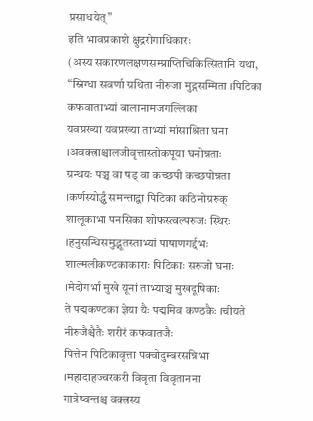प्रसाधयेत्”
इति भावप्रकाशे क्षुद्ररोगाधिकारः
(अस्य सकारणलक्षणसम्प्राप्तिचिकित्सितानि यथा, “स्निग्धा सवर्णा ग्रथिता नीरुजा मुद्गसम्मिता ।पिटिका कफवाताभ्यां बालानामजगल्लिका
यवप्रख्या यवप्रख्या ताभ्यां मांसाश्रिता घना ।अवक्त्राश्चालजीवृत्तास्तोकपूया घनोन्नताः
ग्रन्थयः पञ्च वा षड् वा कच्छपी कच्छपोन्नता ।कर्णस्योर्द्ध्वं समन्ताद्वा पिटिका कठिनोग्ररुक्
शालूकाभा पनसिका शोफस्त्वल्परुजः स्थिरः ।हनुसन्धिसमुद्भूतस्ताभ्यां पाषाणगर्द्दभः
शाल्मलीकण्टकाकाराः पिटिकाः सरुजो घनाः ।मेदोगर्भा मुखे यूनां ताभ्याञ्च मुखदूषिकाः
ते पद्मकण्टका ज्ञेया यैः पद्ममिव कण्ठकैः ।चीयते नीरुजैश्चैतैः शरीरं कफवातजैः
पित्तेन पिटिकावृत्ता पक्वोदुम्बरसन्निभा ।महादाहज्वरकरी विवृता विवृतानना
गात्रेष्वन्तश्च वक्त्रस्य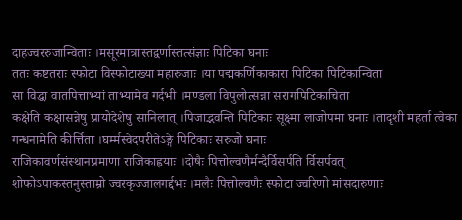दाहज्वररुजान्विताः ।मसूरमात्रास्तद्वर्णास्तत्संज्ञाः पिटिका घनाः
ततः कष्टतराः स्फोटा विस्फोटाख्या महारुजाः ।या पद्मकर्णिकाकारा पिटिका पिटिकान्विता
सा विद्धा वातपित्ताभ्यां ताभ्यामेव गर्दभी ।मण्डला विपुलोत्सन्ना सरागपिटिकाचिता
कक्षेति कक्षासन्नेषु प्रायोदेशेषु सानिलात् ।पिजाद्भवन्ति पिटिकाः सूक्ष्मा लाजोपमा घनाः ।तादृशी महर्ता त्वेका गन्धनामेति कीर्त्तिता ।घर्म्मस्वेदपरीतेऽङ्गे पिटिकाः सरुजो घनाः
राजिकावर्णसंस्थानप्रमाणा राजिकाह्वयाः ।दोषैः पित्तोल्वणैर्मन्दैर्विसर्पति र्विसर्पवत्
शोफोऽपाकस्तनुस्ताम्रो ज्वरकृज्जालगर्द्दभः ।मलैः पित्तोल्वणैः स्फोटा ज्वरिणो मांसदारुणाः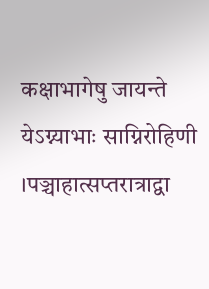कक्षाभागेषु जायन्ते येऽग्न्याभाः साग्निरोहिणी ।पञ्चाहात्सप्तरात्राद्वा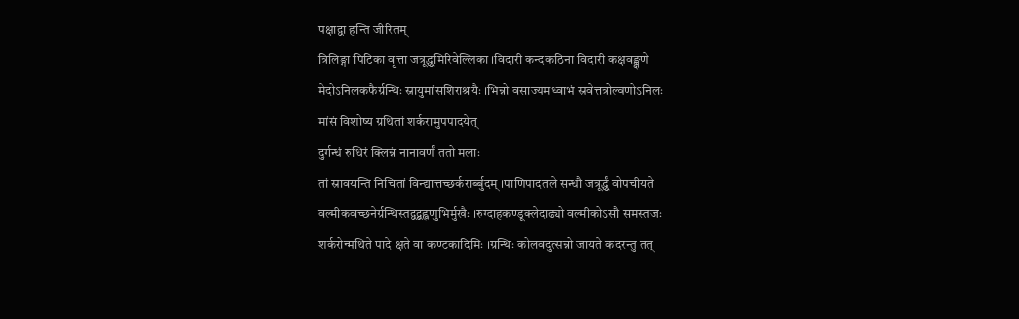पक्षाद्वा हन्ति जीरितम्
त्रिलिङ्गा पिटिका वृत्ता जत्रूद्ध्वमिरिवेल्लिका ।विदारी कन्दकठिना विदारी कक्षवङ्क्षणे
मेदोऽनिलकफैर्ग्रन्थिः स्नायुमांसशिराश्रयैः ।भिन्नो वसाज्यमध्वाभं स्रवेत्तत्रोल्वणोऽनिलः
मांसं विशोष्य ग्रथितां शर्करामुपपादयेत्
दुर्गन्धं रुधिरं क्लिन्नं नानावर्णं ततो मलाः
तां स्रावयन्ति निचितां विन्द्यात्तच्छर्करार्ब्बुदम् ।पाणिपादतले सन्धौ जत्रूर्द्ध्वं वोपचीयते
वल्मीकवच्छनेर्ग्रन्थिस्तद्वद्बह्वणुभिर्मुखैः ।रुग्दाहकण्डूक्लेदाढ्यो वल्मीकोऽसौ समस्तजः
शर्करोन्मथिते पादे क्षते वा कण्टकादिमिः ।ग्रन्थिः कोलवदुत्सन्नो जायते कदरन्तु तत्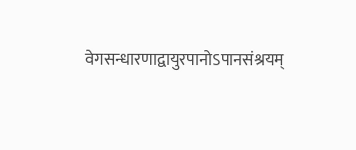वेगसन्धारणाद्वायुरपानोऽपानसंश्रयम्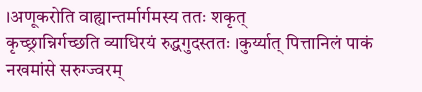।अणूकरोति वाह्यान्तर्मार्गमस्य ततः शकृत्
कृच्छ्रान्निर्गच्छति व्याधिरयं रुद्धगुदस्ततः ।कुर्य्यात् पित्तानिलं पाकं नखमांसे सरुग्ज्वरम्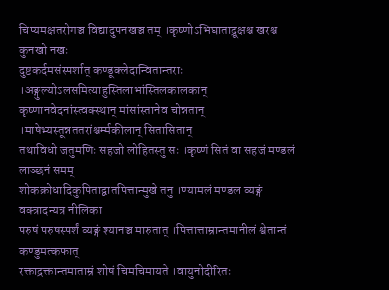चिप्यमक्षतरोगञ्च विद्यादुपनखञ्च तम् ।कृष्णोऽभिघाताद्रूक्षश्च खरश्च कुनखो नखः
दुष्टकर्दमसंस्पर्शात् कण्डूक्लेदान्वितान्तराः ।अङ्गुल्योऽलसमित्याहुस्तिलाभांस्तिलकालकान्
कृष्णानवेदनांस्त्वक्स्थान् मांसांस्तानेव चोन्नतान् ।माषेभ्यस्तून्नततरांश्चर्म्मकीलान् सितासितान्
तथाविधो जतुमणिः सहजो लोहितस्तु सः ।कृष्णं सितं वा सहजं मण्डलं लाञ्छनं समम्
शोकक्रोधादिकुपिताद्वातपित्तान्मुखे तनु ।ण्यामलं मण्डल व्यङ्गं वक्त्रादन्यत्र नीलिका
परुषं परुषस्पर्शं व्यङ्गं श्यानञ्च मारुतात् ।पित्तात्ताम्रान्तमानीलं श्वेतान्तं कण्डुमत्कफात्
रक्ताद्रक्तान्तमाताम्रं शोषं चिमचिमायते ।वायुनोदीरितः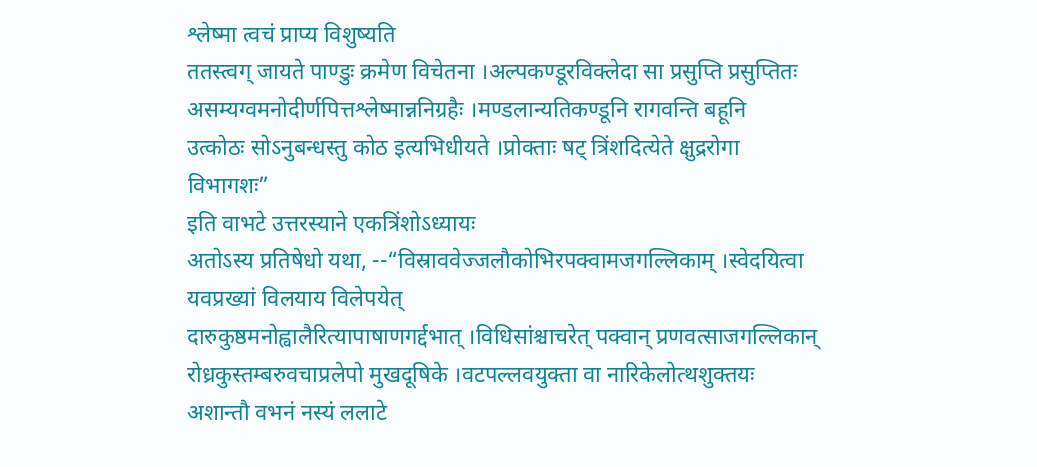श्लेष्मा त्वचं प्राप्य विशुष्यति
ततस्त्वग् जायते पाण्डुः क्रमेण विचेतना ।अल्पकण्डूरविक्लेदा सा प्रसुप्ति प्रसुप्तितः
असम्यग्वमनोदीर्णपित्तश्लेष्मान्ननिग्रहैः ।मण्डलान्यतिकण्डूनि रागवन्ति बहूनि
उत्कोठः सोऽनुबन्धस्तु कोठ इत्यभिधीयते ।प्रोक्ताः षट् त्रिंशदित्येते क्षुद्ररोगा विभागशः”
इति वाभटे उत्तरस्याने एकत्रिंशोऽध्यायः
अतोऽस्य प्रतिषेधो यथा, --“विस्राववेज्जलौकोभिरपक्वामजगल्लिकाम् ।स्वेदयित्वा यवप्रख्यां विलयाय विलेपयेत्
दारुकुष्ठमनोह्वालैरित्यापाषाणगर्द्दभात् ।विधिसांश्चाचरेत् पक्वान् प्रणवत्साजगल्लिकान्
रोध्रकुस्तम्बरुवचाप्रलेपो मुखदूषिके ।वटपल्लवयुक्ता वा नारिकेलोत्थशुक्तयः
अशान्तौ वभनं नस्यं ललाटे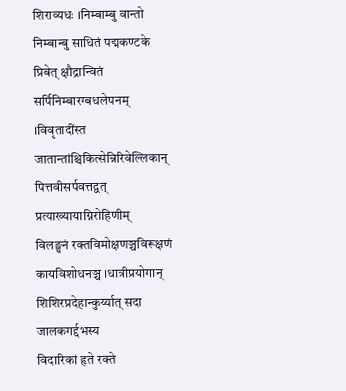शिराव्यधः ।निम्बाम्बु वान्तो निम्बान्बु साधितं पद्मकण्टके
प्रिबेत् क्षौद्रान्वितं सर्पिनिम्बारग्बधलेपनम् ।विवृतादींस्त जातान्तांश्चिकित्सेन्निरिवेल्लिकान्
पित्तवीसर्पवत्तद्वत् प्रत्याख्यायाग्निरोहिणीम्
विलङ्घनं रक्तविमोक्षणञ्चविरूक्षणं कायविशोधनञ्च ।धात्रीप्रयोगान् शिशिरप्रदेहान्कुर्य्यात् सदा जालकगर्द्दभस्य
विदारिकां हृते रक्ते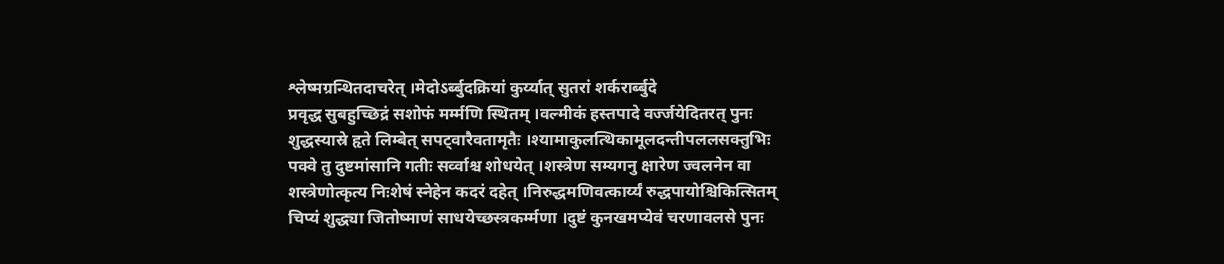श्लेष्मग्रन्थितदाचरेत् ।मेदोऽर्ब्बुदक्रियां कुर्य्यात् सुतरां शर्करार्ब्बुदे
प्रवृद्ध सुबहुच्छिद्रं सशोफं मर्म्मणि स्थितम् ।वल्मीकं हस्तपादे वर्ज्जयेदितरत् पुनः
शुद्धस्यास्रे हृते लिम्बेत् सपट्वारैवतामृतैः ।श्यामाकुलत्थिकामूलदन्तीपललसक्तुभिः
पक्वे तु दुष्टमांसानि गतीः सर्व्वाश्च शोधयेत् ।शस्त्रेण सम्यगनु क्षारेण ज्वलनेन वा
शस्त्रेणोत्कृत्य निःशेषं स्नेहेन कदरं दहेत् ।निरुद्धमणिवत्कार्य्यं रुद्धपायोश्चिकित्सितम्
चिप्यं शुद्ध्या जितोष्माणं साधयेच्छस्त्रकर्म्मणा ।दुष्टं कुनखमप्येवं चरणावलसे पुनः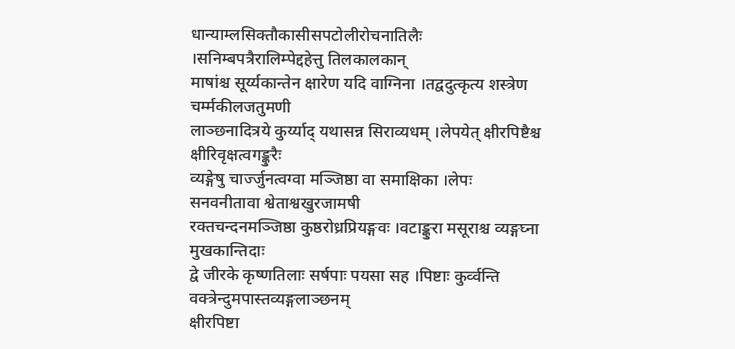धान्याम्लसिक्तौकासीसपटोलीरोचनातिलैः ।सनिम्बपत्रैरालिम्पेद्दहेत्तु तिलकालकान्
माषांश्च सूर्य्यकान्तेन क्षारेण यदि वाग्निना ।तद्वदुत्कृत्य शस्त्रेण चर्म्मकीलजतुमणी
लाञ्छनादित्रये कुर्य्याद् यथासन्न सिराव्यधम् ।लेपयेत् क्षीरपिष्टैश्च क्षीरिवृक्षत्वगङ्कुरैः
व्यङ्गेषु चार्ज्जुनत्वग्वा मञ्जिष्ठा वा समाक्षिका ।लेपः सनवनीतावा श्वेताश्वखुरजामषी
रक्तचन्दनमञ्जिष्ठा कुष्ठरोध्रप्रियङ्गवः ।वटाङ्कुरा मसूराश्च व्यङ्गघ्ना मुखकान्तिदाः
द्वे जीरके कृष्णतिलाः सर्षपाः पयसा सह ।पिष्टाः कुर्व्वन्ति वक्त्रेन्दुमपास्तव्यङ्गलाञ्छनम्
क्षीरपिष्टा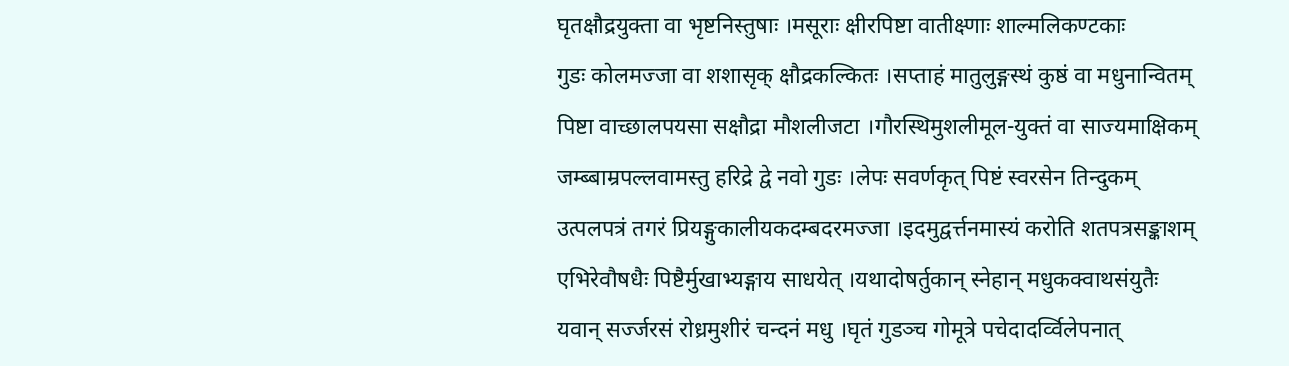घृतक्षौद्रयुक्ता वा भृष्टनिस्तुषाः ।मसूराः क्षीरपिष्टा वातीक्ष्णाः शाल्मलिकण्टकाः
गुडः कोलमज्जा वा शशासृक् क्षौद्रकल्कितः ।सप्ताहं मातुलुङ्गस्थं कुष्ठं वा मधुनान्वितम्
पिष्टा वाच्छालपयसा सक्षौद्रा मौशलीजटा ।गौरस्थिमुशलीमूल-युक्तं वा साज्यमाक्षिकम्
जम्ब्बाम्रपल्लवामस्तु हरिद्रे द्वे नवो गुडः ।लेपः सवर्णकृत् पिष्टं स्वरसेन तिन्दुकम्
उत्पलपत्रं तगरं प्रियङ्गुकालीयकदम्बदरमज्जा ।इदमुद्वर्त्तनमास्यं करोति शतपत्रसङ्काशम्
एभिरेवौषधैः पिष्टैर्मुखाभ्यङ्गाय साधयेत् ।यथादोषर्तुकान् स्नेहान् मधुकक्वाथसंयुतैः
यवान् सर्ज्जरसं रोध्रमुशीरं चन्दनं मधु ।घृतं गुडञ्च गोमूत्रे पचेदादर्व्विलेपनात्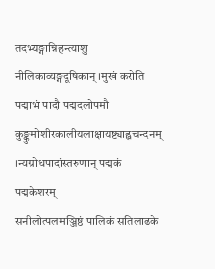तदभ्यङ्गान्निहन्त्याशु नीलिकाव्यङ्गदूषिकान् ।मुखं करोति पद्माभं पादौ पद्मदलोपमौ
कुङ्कुमोशीरकालीयलाक्षायष्ट्याह्वचन्दनम् ।न्यग्रोधपादांस्तरुणान् पद्मकं पद्मकेशरम्
सनीलोत्पलमञ्जिष्ठं पालिकं सतिलाढके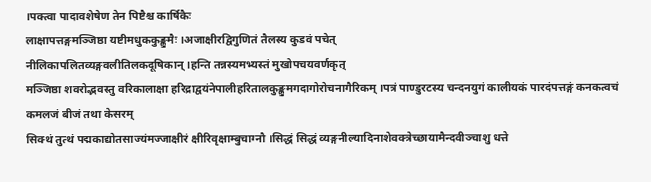।पक्त्वा पादावशेषेण तेन पिष्टैश्च कार्षिकैः
लाक्षापत्तङ्गमञ्जिष्ठा यष्टीमधुककुङ्कुमैः ।अजाक्षीरद्विगुणितं तैलस्य कुडवं पचेत्
नीलिकापलितव्यङ्गवलीतिलकदूषिकान् ।हन्ति तन्नस्यमभ्यस्तं मुखोपचयवर्णकृत्
मञ्जिष्ठा शवरोद्भवस्तु वरिकालाक्षा हरिद्राद्वयंनेपालीहरितालकुङ्कुमगदागोरोचनागैरिकम् ।पत्रं पाण्डुरटस्य चन्दनयुगं कालीयकं पारदंपत्तङ्गं कनकत्वचं कमलजं बीजं तथा केसरम्
सिक्थं तुत्थं पद्मकाद्योतसाज्यंमज्जाक्षीरं क्षीरिवृक्षाम्बुचाग्नौ ।सिद्धं सिद्धं व्यङ्गनील्यादिनाशेवक्त्रेच्छायामैन्दवीञ्चाशु धत्ते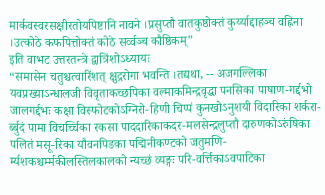मार्कवस्वरसक्षीरतोयपिष्टानि नावने ।प्रसुप्तौ वातकुष्ठोक्तं कुर्य्याद्दाहञ्च वह्निना ।उत्कोठे कफपित्तोक्तं कोठे सर्व्वञ्च कौष्ठिकम्”
इति वाभट उत्तरतन्त्रे द्वात्रिंशोऽध्यायः
“समासेन चतुश्चत्वारिंशत् क्षुद्ररोगा भवन्ति ।तद्यथा, -- अजगल्लिका यवप्रख्याऽन्धालजी विवृताकच्छपिका वल्माकमिन्द्रवृद्धा पनसिका पाषाण-गर्द्दभो जालगर्द्दभः कक्षा विस्फोटकोऽग्निरो-हिणी चिप्पं कुनखोऽनुशयी विदारिका शर्करा-र्ब्बुदं पामा विचर्च्चिका रकसा पाददारिकाकदर-मलसेन्द्रलुप्तौ दारुणकोऽरुंषिका पलितं मसू-रिका यौवनपिडका पद्मिनीकण्टको जतुमणि-र्म्यशकश्चर्म्मकीलस्तिलकालको न्यच्छं व्यङ्गः परि-वर्त्तिकाऽवपाटिका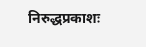निरुद्धप्रकाशः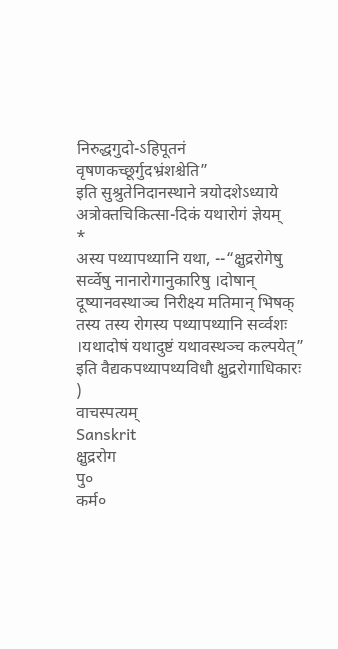निरुद्धगुदो-ऽहिपूतनं वृषणकच्छूर्गुदभ्रंशश्चेति”
इति सुश्रुतेनिदानस्थाने त्रयोदशेऽध्याये
अत्रोक्तचिकित्सा-दिकं यथारोगं ज्ञेयम्
*
अस्य पथ्यापथ्यानि यथा, --“क्षुद्ररोगेषु सर्व्वेषु नानारोगानुकारिषु ।दोषान् दूष्यानवस्थाञ्च निरीक्ष्य मतिमान् भिषक्
तस्य तस्य रोगस्य पथ्यापथ्यानि सर्व्वशः ।यथादोषं यथादुष्टं यथावस्थञ्च कल्पयेत्”
इति वैद्यकपथ्यापथ्यविधौ क्षुद्ररोगाधिकारः
)
वाचस्पत्यम्
Sanskrit
क्षुद्ररोग
पु०
कर्म०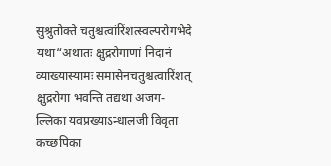सुश्रुतोक्ते चतुश्चत्वांरिंशत्स्वल्परोगभेदे यथा“अथातः क्षुद्ररोगाणां निदानं व्याख्यास्यामः समासेनचतुश्चत्वारिंशत् क्षुद्ररोगा भवन्ति तद्यथा अजग-ल्लिका यवप्रख्याऽन्धालजी विवृता कच्छपिका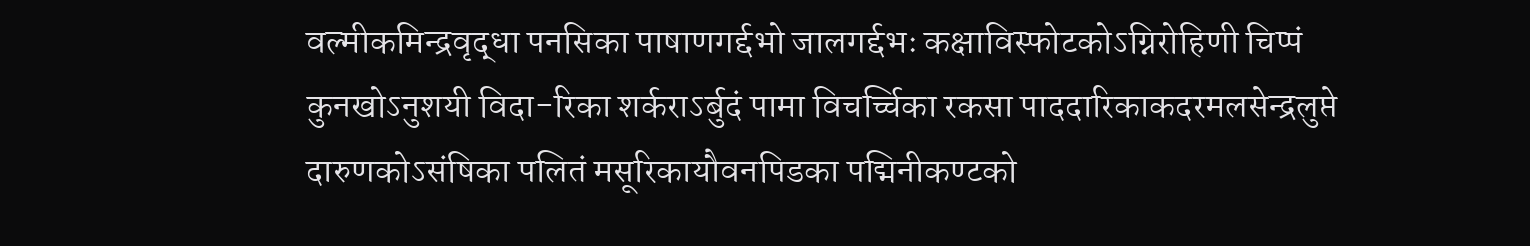वल्मीकमिन्द्रवृद्धा पनसिका पाषाणगर्द्दभो जालगर्द्दभः कक्षाविस्फोटकोऽग्निरोहिणी चिप्पं कुनखोऽनुशयी विदा-रिका शर्कराऽर्बुदं पामा विचर्च्चिका रकसा पाददारिकाकदरमलसेन्द्रलुप्ते दारुणकोऽसंषिका पलितं मसूरिकायौवनपिडका पद्मिनीकण्टको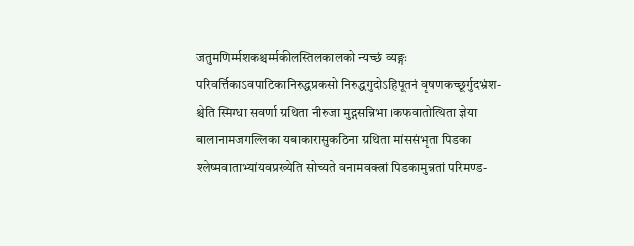जतुमणिर्म्मशकश्चर्म्मकीलस्तिलकालको न्यच्छं व्यङ्गः परिवर्त्तिकाऽवपाटिकानिरुद्धप्रकसो निरुद्धगुदोऽहिपूतनं वृषणकच्छूर्गुदभ्रंश-श्चेति स्मिग्धा सवर्णा ग्रथिता नीरुजा मुद्गसन्निभा ।कफवातोत्थिता ज्ञेया बालानामजगल्लिका यबाकारासुकठिना ग्रथिता मांससंभृता पिडका श्लेष्मवाताभ्यांयवप्रख्येति सोच्यते वनामवक्त्रां पिडकामुन्नतां परिमण्ड-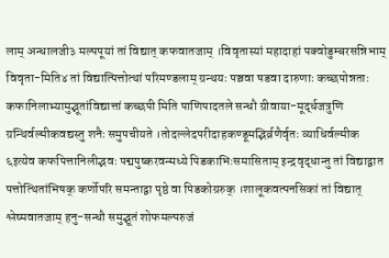लाम् अन्धालजी३ मल्पपूयां तां विद्यात् कफवातजाम् ।विवृतास्यां महादाहां पक्वोडुम्बरसन्निभाम् विवृता-मिति४ तां विद्यात्पित्तोत्थां परिमण्डलाम् ग्रन्थयः पञ्चवा षडवा दारुणाः कच्छपोन्नताः कफानिलाभ्यामुद्भूतांविद्यात्तां कच्छपी मिति पाणिपादतले सन्धौ ग्रीवाया-मूर्द्धजत्रुणि ग्रन्थिर्वल्मीकवद्यस्तु शनैः समुपचीयते ।तोदल्लेदपरीदाहकण्डूमद्भिर्व्रणैर्वृतः व्याधिर्वल्मीक ६इत्येव कफपित्तानिलीद्भवः पद्मपुष्करवन्मध्ये पिडकाभिःसमासिताम् इन्द्रवृद्धान्तु तां विद्याद्वात पत्तोत्थितांभिषक् कर्णोपरि समन्ताद्वा पृष्ठे वा पिडकोग्ररुक् ।शालूकवत्पनसिकां तां विद्यात् श्लेष्मवातजाम् हनु-सन्धौ समुद्भूतं शोफमल्परुजं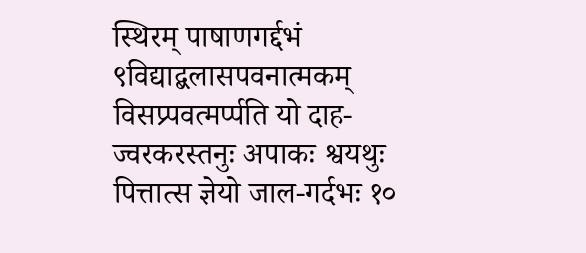स्थिरम् पाषाणगर्द्दभं ९विद्याद्बलासपवनात्मकम् विसप्र्पवत्मर्प्पति यो दाह-ज्वरकरस्तनुः अपाकः श्वयथुः पित्तात्स ज्ञेयो जाल-गर्दभः १०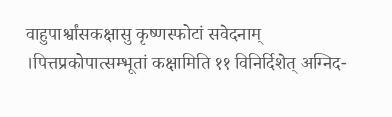वाहुपार्श्वांसकक्षासु कृष्णस्फोटां सवेदनाम् ।पित्तप्रकोपात्सम्भूतां कक्षामिति ११ विनिर्दिशेत् अग्निद-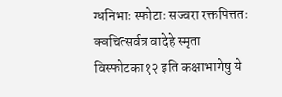ग्धनिभाः स्फोटाः सज्वरा रक्तपित्ततः क्वचित्सर्वत्र वादेहे स्मृता विस्फोटका१२ इति कक्षाभागेषु ये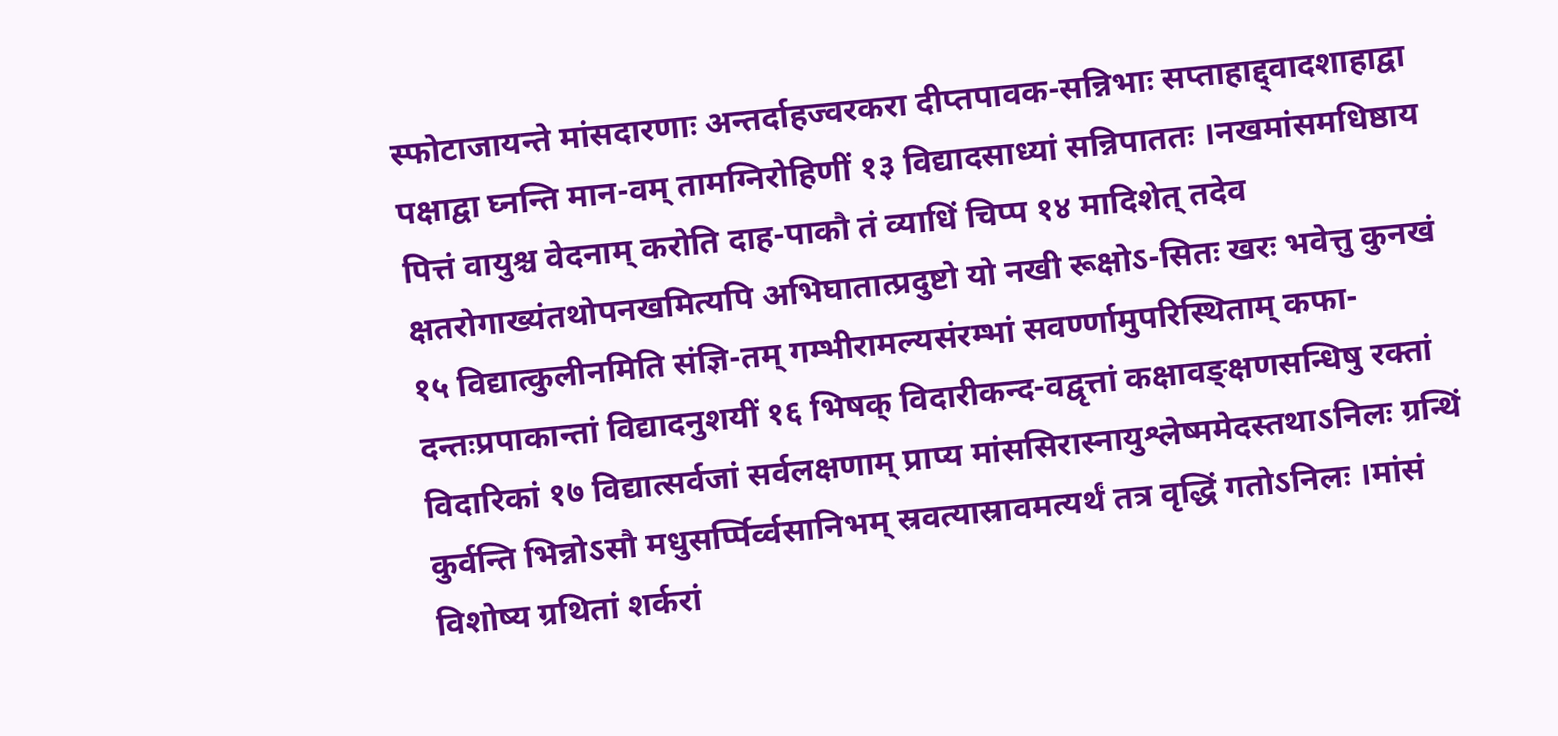स्फोटाजायन्ते मांसदारणाः अन्तर्दाहज्वरकरा दीप्तपावक-सन्निभाः सप्ताहाद्द्वादशाहाद्वा पक्षाद्वा घ्नन्ति मान-वम् तामग्निरोहिणीं १३ विद्यादसाध्यां सन्निपाततः ।नखमांसमधिष्ठाय पित्तं वायुश्च वेदनाम् करोति दाह-पाकौ तं व्याधिं चिप्प १४ मादिशेत् तदेव क्षतरोगाख्यंतथोपनखमित्यपि अभिघातात्प्रदुष्टो यो नखी रूक्षोऽ-सितः खरः भवेत्तु कुनखं १५ विद्यात्कुलीनमिति संज्ञि-तम् गम्भीरामल्यसंरम्भां सवर्ण्णामुपरिस्थिताम् कफा-दन्तःप्रपाकान्तां विद्यादनुशयीं १६ भिषक् विदारीकन्द-वद्वृत्तां कक्षावङ्क्षणसन्धिषु रक्तां विदारिकां १७ विद्यात्सर्वजां सर्वलक्षणाम् प्राप्य मांससिरास्नायुश्लेष्ममेदस्तथाऽनिलः ग्रन्थिं कुर्वन्ति भिन्नोऽसौ मधुसर्प्पिर्व्वसानिभम् स्रवत्यास्रावमत्यर्थं तत्र वृद्धिं गतोऽनिलः ।मांसं विशोष्य ग्रथितां शर्करां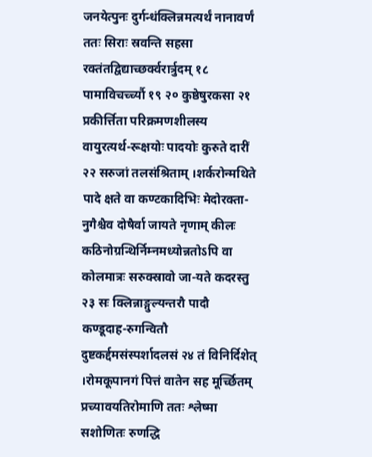जनयेत्पुनः दुर्गन्धंक्लिन्नमत्यर्थं नानावर्णं ततः सिराः स्रवन्ति सहसा रक्तंतद्विद्याच्छर्क्वरार्त्रुदम् १८ पामाविचर्च्च्यौ १९ २० कुष्ठेषुरकसा २१ प्रकीर्त्तिता परिक्रमणशीलस्य वायुरत्यर्थ-रूक्षयोः पादयोः कुरुते दारीं २२ सरुजां तलसंश्रिताम् ।शर्करोन्मथिते पादे क्षते वा कण्टकादिभिः मेदोरक्ता-नुगैश्चैव दोषैर्वा जायते नृणाम् कीलः कठिनोग्रन्थिर्निम्नमध्योन्नतोऽपि वा कोलमात्रः सरुक्स्रावो जा-यते कदरस्तु २३ सः क्लिन्नाङ्गुल्यन्तरौ पादौ कण्डूदाह-रुगन्वितौ दुष्टकर्द्दमसंस्पर्शादलसं २४ तं विनिर्दिशेत् ।रोमकूपानगं पित्तं वातेन सह मूर्च्छितम् प्रच्यावयतिरोमाणि ततः श्लेष्मा सशोणितः रुणद्धि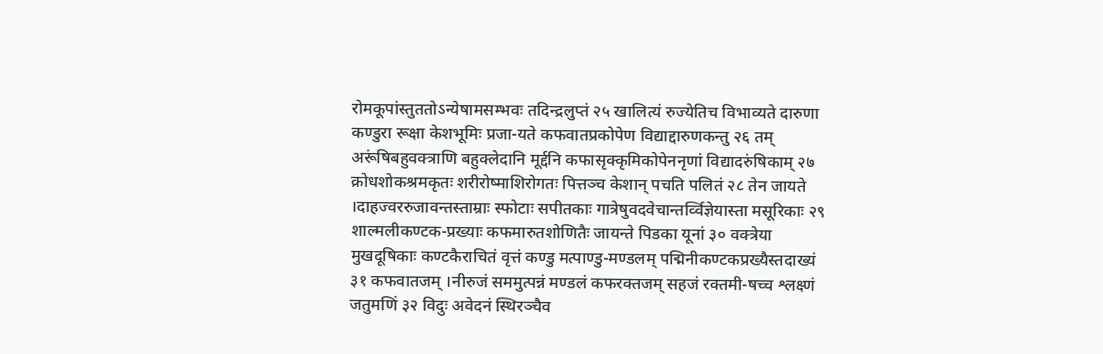रोमकूपांस्तुततोऽन्येषामसम्भवः तदिन्द्रलुप्तं २५ खालित्यं रुज्येतिच विभाव्यते दारुणा कण्डुरा रूक्षा केशभूमिः प्रजा-यते कफवातप्रकोपेण विद्याद्दारुणकन्तु २६ तम् अरूंषिबहुवक्त्राणि बहुक्लेदानि मूर्द्दनि कफासृक्कृमिकोपेननृणां विद्यादरुंषिकाम् २७ क्रोधशोकश्रमकृतः शरीरोष्माशिरोगतः पित्तञ्च केशान् पचति पलितं २८ तेन जायते ।दाहज्वररुजावन्तस्ताम्राः स्फोटाः सपीतकाः गात्रेषुवदवेचान्तर्व्विज्ञेयास्ता मसूरिकाः २९ शाल्मलीकण्टक-प्रख्याः कफमारुतशोणितैः जायन्ते पिडका यूनां ३० वक्त्रेया मुखदूषिकाः कण्टकैराचितं वृत्तं कण्डु मत्पाण्डु-मण्डलम् पद्मिनीकण्टकप्रख्यैस्तदाख्यं ३१ कफवातजम् ।नीरुजं सममुत्पन्नं मण्डलं कफरक्तजम् सहजं रक्तमी-षच्च श्लक्ष्णं जतुमणिं ३२ विदुः अवेदनं स्थिरञ्चैव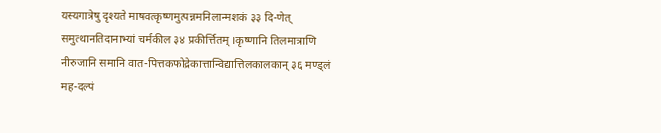यस्यगात्रेषु दृश्यते माषवत्कृष्णमुत्पन्नमनिलान्मशकं ३३ दि-णेत् समुत्थानतिदानाभ्यां चर्मकील ३४ प्रकीर्त्तितम् ।कृष्णानि तिलमात्राणि नीरुजानि समानि वात-पित्तकफोद्रेकात्तान्विद्यात्तिलकालकान् ३६ मण्ड्लं मह-दल्पं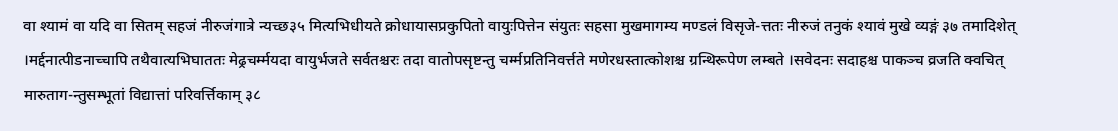वा श्यामं वा यदि वा सितम् सहजं नीरुजंगात्रे न्यच्छ३५ मित्यभिधीयते क्रोधायासप्रकुपितो वायुःपित्तेन संयुतः सहसा मुखमागम्य मण्डलं विसृजे-त्ततः नीरुजं तनुकं श्यावं मुखे व्यङ्गं ३७ तमादिशेत् ।मर्द्दनात्पीडनाच्चापि तथैवात्यभिघाततः मेढ्रचर्म्मयदा वायुर्भजते सर्वतश्चरः तदा वातोपसृष्टन्तु चर्म्मप्रतिनिवर्त्तते मणेरधस्तात्कोशश्च ग्रन्थिरूपेण लम्बते ।सवेदनः सदाहश्च पाकञ्च व्रजति क्वचित् मारुताग-न्तुसम्भूतां विद्यात्तां परिवर्त्तिकाम् ३८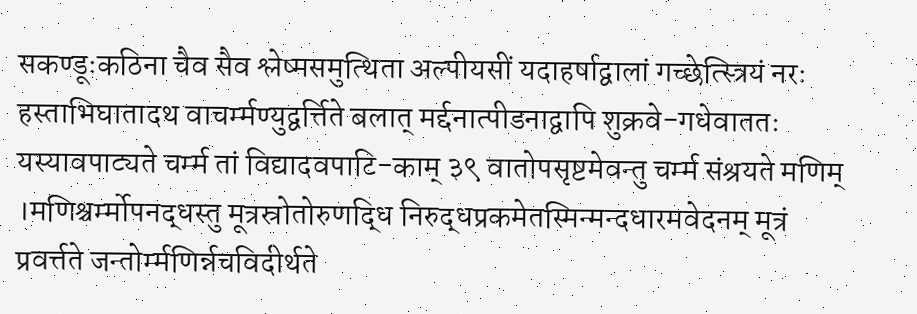सकण्डूःकठिना चैव सैव श्लेष्मसमुत्थिता अल्पीयसीं यदाहर्षाद्वालां गच्छेत्स्त्रियं नरः हस्ताभिघातादथ वाचर्म्मण्युद्वर्त्तिते बलात् मर्द्दनात्पीडनाद्वापि शुक्रवे-गधेवाततः यस्यावपाट्यते चर्म्म तां विद्यादवपाटि-काम् ३९ वातोपसृष्टमेवन्तु चर्म्म संश्रयते मणिम् ।मणिश्चर्म्मोपनद्धस्तु मूत्रस्रोतोरुणद्धि निरुद्धप्रकमेतस्मिन्मन्दधारमवेदनम् मूत्रं प्रवर्त्तते जन्तोर्म्मणिर्न्नचविदीर्थते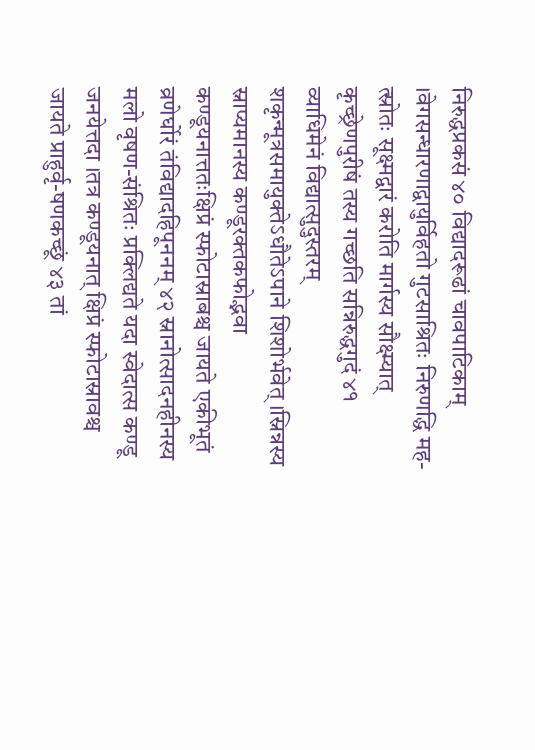निरुद्धप्रकसं ४० विद्यादरूढां चावपाटिकाम् ।वेगसन्धारणाद्वायुर्विहतो गुटसाश्रितः निरुणद्धि मह-त्स्रोतः सूक्ष्मद्वारं करोति मार्गस्य सौक्ष्म्यात् कृच्छ्रेणपुरीषं तस्य गच्छति सन्निरुद्धगुदं ४१ व्याधिमेनं विद्यात्सुदुस्तरम् शकृन्मूत्रसमायुक्तेऽधौतेऽपाने शिशोर्भवेत् ।स्निन्नस्य स्नाप्यमानस्य कण्डूरक्तकफोद्भवा कण्डूयनात्ततःक्षिप्रं स्फोटास्राबश्च जायते एकीभूतं व्रणेर्घोरं तंविद्यादहिपूननम् ४२ स्नानोत्सादनहीनस्य मलो वृषण-संश्रितः प्रक्लिद्यते यदा स्वेदात्स कण्डू जनयेत्तदा ।तत्र कण्डूयनात् क्षिप्रं स्फोटास्रावश्च जायते प्राहुर्वृ-षणकच्छूं ४३ तां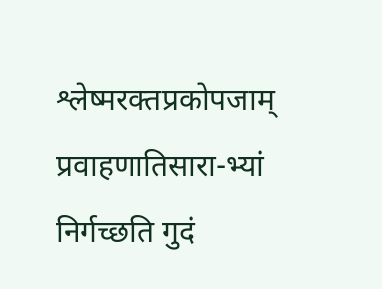श्लेष्मरक्तप्रकोपजाम् प्रवाहणातिसारा-भ्यां निर्गच्छति गुदं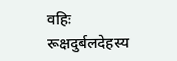वहिः रूक्षदुर्बलदेहस्य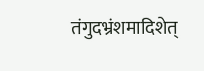तंगुदभ्रंशमादिशेत्